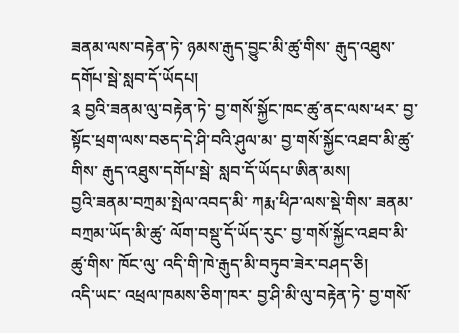ཟནམ་ལས་བརྟེན་ཏེ་ ཉམས་རྒུད་བྱུང་མི་ཚུ་གིས་ རྒུད་འཐུས་དགོཔ་སྦེ་སླབ་དོ་ཡོདཔ།
༉ བྱའི་ཟནམ་ལུ་བརྟེན་ཏེ་ བྱ་གསོ་སྐྱོང་ཁང་ཚུ་ནང་ལས་ཕར་ བྱ་སྟོང་ཕྲག་ལས་བཅད་དེ་ཤི་བའི་ཤུལ་མ་ བྱ་གསོ་སྐྱོང་འཐབ་མི་ཚུ་གིས་ རྒུད་འཐུས་དགོཔ་སྦེ་ སླབ་དོ་ཡོདཔ་ཨིན་མས།
བྱའི་ཟནམ་བཀྲམ་སྤེལ་འབད་མི་ ཀརྨ་ཕིཌ་ལས་སྡེ་གིས་ ཟནམ་བཀྲམ་ཡོད་མི་ཚུ་ ལོག་བསྡུ་དོ་ཡོད་རུང་ བྱ་གསོ་སྐྱོང་འཐབ་མི་ཚུ་གིས་ ཁོང་ལུ་ འདི་གི་ཁེ་རྒུད་མི་བཏུབ་ཟེར་བཤད་ཅི།
འདི་ཡང་ འཕྲལ་ཁམས་ཅིག་ཁར་ བྱ་ཤི་མི་ལུ་བརྟེན་ཏེ་ བྱ་གསོ་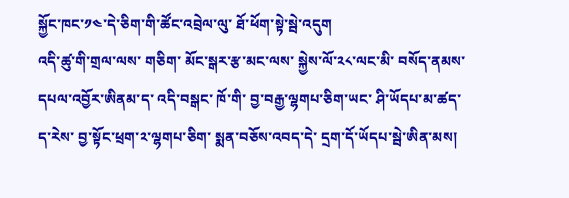སྐྱོང་ཁང་༡༤་དེ་ཅིག་གི་ཚོང་འབྲེལ་ལུ་ ཐོ་ཕོག་སྟེ་སྦེ་འདུག
འདི་ཚུ་གི་གྲལ་ལས་ གཅིག་ མོང་སྒར་རྩ་མང་ལས་ སྐྱེས་ལོ་༢༨་ལང་མི་ བསོད་ནམས་དཔལ་འབྱོར་ཨིནམ་ད་ འདི་བསྒང་ ཁོ་གི་ བྱ་བརྒྱ་ལྷགཔ་ཅིག་ཡང་ ཤི་ཡོདཔ་མ་ཚད་ ད་རེས་ བྱ་སྟོང་ཕྲག་༢་ལྷགཔ་ཅིག་ སྨན་བཅོས་འབད་དེ་ དྲག་དོ་ཡོདཔ་སྦེ་ཨིན་མས།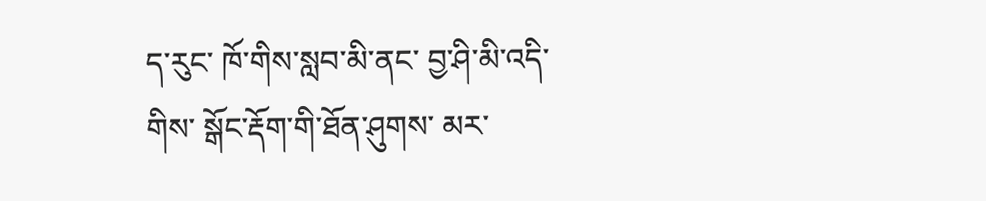ད་རུང་ ཁོ་གིས་སླབ་མི་ནང་ བྱ་ཤི་མི་འདི་གིས་ སྒོང་རྡོག་གི་ཐོན་ཤུགས་ མར་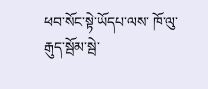ཕབ་སོང་སྟེ་ཡོདཔ་ལས་ ཁོ་ལུ་ རྒུད་སྦོམ་སྦེ་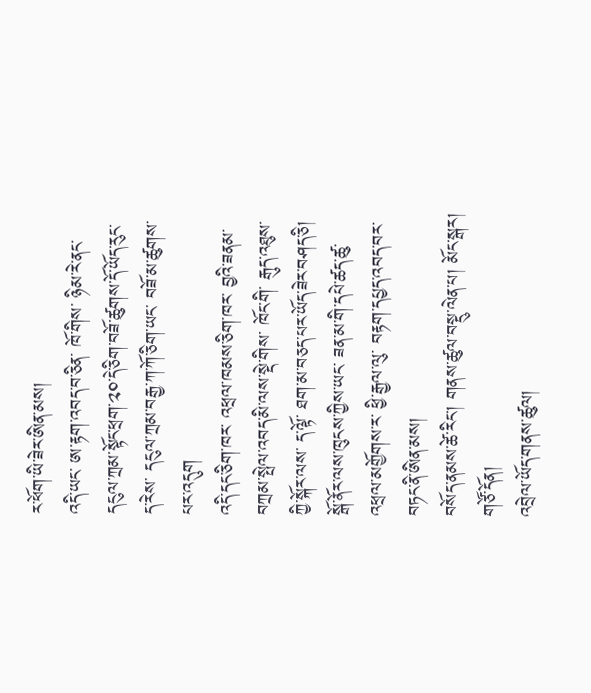ར་ཕོག་ཡི་ཟེར་ཨིན་མས།
འདི་ཡང་ ཨ་རྟག་འབད་བ་ཅིན་ ཁོ་གིས་ ཉིམ་རེ་ནང་ དངུལ་ཀྲམ་སྟོང་ཕྲག་༢༠་དེ་ཅིག་བཟོ་ཚུགས་དོ་ཡོད་རུང་ ད་རེས་ དངུལ་ཀྲམ་བརྒྱ་ཀ་ཀོ་ཅིག་ཡང་ བཟོ་མ་ཚུགས་པར་འདུག
འདི་དང་ཅིག་ཁར་ འཕྲལ་ཁམས་ཅིག་ཁར་ བྱའི་ཟནམ་བཀྲམ་སྤེལ་འབད་མི་ལས་སྡེ་གིས་ ཁོང་གི་ རྒུད་འཐུས་ཀྱི་སྐོར་ལས་ ད་ལྟོ་ ཐག་མ་བཅད་པར་ཡོད་ཟེར་བཤད་ཅི།
སྒོ་ནོར་ལས་ཁུངས་ཀྱིས་ཡང་ ཟན་མ་གི་དཔེ་ཚད་ཚུ་ འཕྲལ་མགྱོགས་ར་ ཕྱི་རྒྱལ་ལུ་ བརྟག་དཔྱད་འབད་བར་བཏང་ནི་ཨིན་མས།
བསོད་ནམས་ཚེ་རིང་། གནས་ཚུལ་བསྡུ་ལེན་པ། མོང་སྒར།
གཙོ་དོན།
འབྲེལ་ཡོད་གནས་ཚུལ།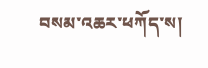བསམ་འཆར་ཕཀོད་ས།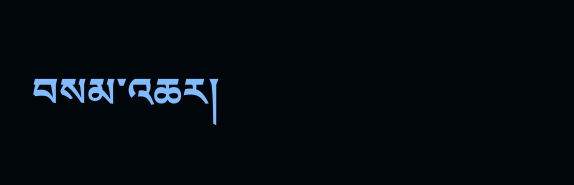བསམ་འཆར།